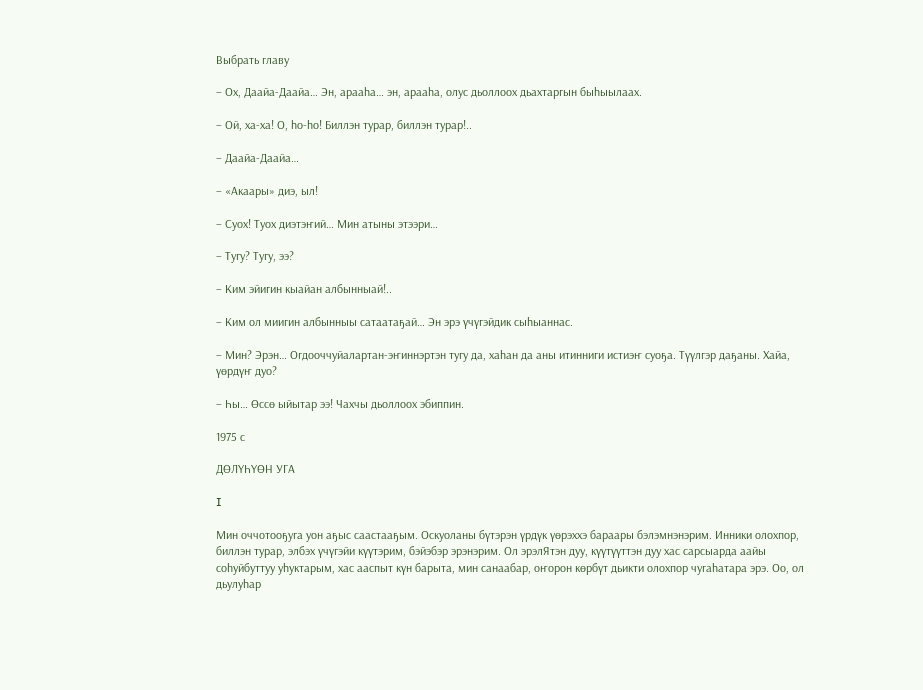Выбрать главу

– Ох, Даайа-Даайа… Эн, арааһа… эн, арааһа, олус дьоллоох дьахтаргын быһыылаах.

– Ой, ха-ха! О, һо-һо! Биллэн турар, биллэн турар!..

– Даайа-Даайа…

– «Акаары» диэ, ыл!

– Суох! Туох диэтэҥий… Мин атыны этээри…

– Тугу? Тугу, ээ?

– Ким эйигин кыайан албынныай!..

– Ким ол миигин албынныы сатаатаҕай… Эн эрэ үчүгэйдик сыһыаннас.

– Мин? Эрэн… Огдооччуйалартан-эҥиннэртэн тугу да, хаһан да аны итинниги истиэҥ суоҕа. Түүлгэр даҕаны. Хайа, үөрдүҥ дуо?

– Һы… Өссө ыйытар ээ! Чахчы дьоллоох эбиппин.

1975 с

ДӨЛҮҺҮӨН УГА

I

Мин оччотооҕуга уон аҕыс саастааҕым. Оскуоланы бүтэрэн үрдүк үөрэххэ бараары бэлэмнэнэрим. Инники олохпор, биллэн турар, элбэх үчүгэйи күүтэрим, бэйэбэр эрэнэрим. Ол эрэлЯтэн дуу, күүтүүттэн дуу хас сарсыарда аайы соһуйбуттуу уһуктарым, хас ааспыт күн барыта, мин санаабар, оҥорон көрбүт дьикти олохпор чугаһатара эрэ. Оо, ол дьулуһар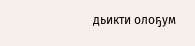дьикти олоҕум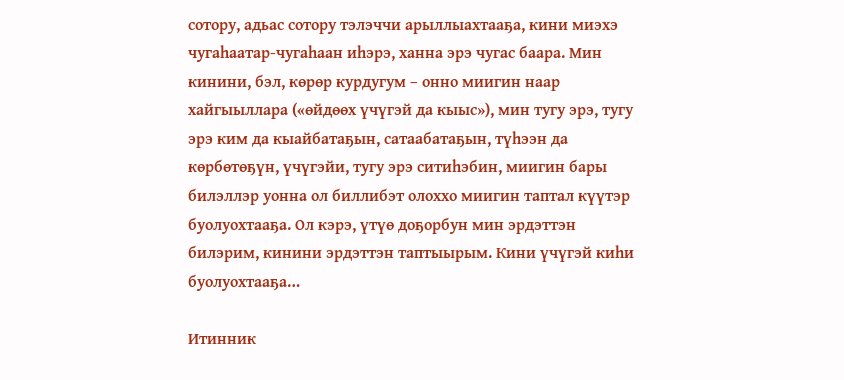сотору, адьас сотору тэлэччи арыллыахтааҕа, кини миэхэ чугаһаатар-чугаһаан иһэрэ, ханна эрэ чугас баара. Мин кинини, бэл, көрөр курдугум – онно миигин наар хайгыыллара («өйдөөх үчүгэй да кыыс»), мин тугу эрэ, тугу эрэ ким да кыайбатаҕын, сатаабатаҕын, түһээн да көрбөтөҕүн, үчүгэйи, тугу эрэ ситиһэбин, миигин бары билэллэр уонна ол биллибэт олоххо миигин таптал күүтэр буолуохтааҕа. Ол кэрэ, үтүө доҕорбун мин эрдэттэн билэрим, кинини эрдэттэн таптыырым. Кини үчүгэй киһи буолуохтааҕа…

Итинник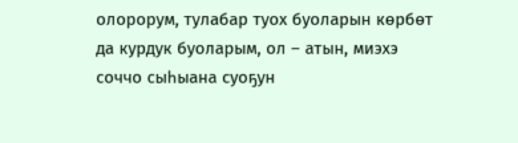олорорум, тулабар туох буоларын көрбөт да курдук буоларым, ол – атын, миэхэ соччо сыһыана суоҕун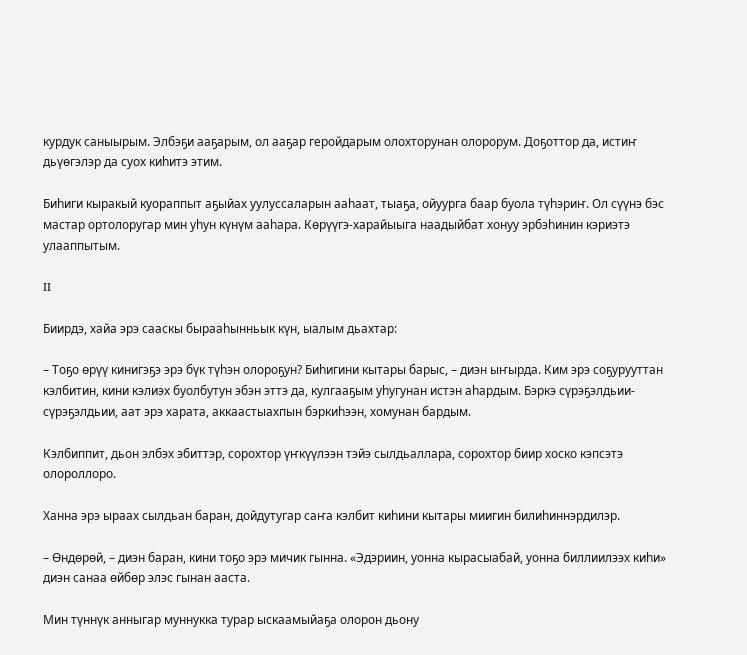курдук саныырым. Элбэҕи ааҕарым, ол ааҕар геройдарым олохторунан олорорум. Доҕоттор да, истиҥ дьүөгэлэр да суох киһитэ этим.

Биһиги кыракый куораппыт аҕыйах уулуссаларын ааһаат, тыаҕа, ойуурга баар буола түһэриҥ. Ол сүүнэ бэс мастар ортолоругар мин уһун күнүм ааһара. Көрүүгэ-харайыыга наадыйбат хонуу эрбэһинин кэриэтэ улааппытым.

II

Биирдэ, хайа эрэ сааскы бырааһынньык күн, ыалым дьахтар:

– Тоҕо өрүү кинигэҕэ эрэ бүк түһэн олороҕун? Биһигини кытары барыс, – диэн ыҥырда. Ким эрэ соҕурууттан кэлбитин, кини кэлиэх буолбутун эбэн эттэ да, кулгааҕым уһугунан истэн аһардым. Бэркэ сүрэҕэлдьии-сүрэҕэлдьии, аат эрэ харата, аккаастыахпын бэркиһээн, хомунан бардым.

Кэлбиппит, дьон элбэх эбиттэр, сорохтор үҥкүүлээн тэйэ сылдьаллара, сорохтор биир хоско кэпсэтэ олороллоро.

Ханна эрэ ыраах сылдьан баран, дойдутугар саҥа кэлбит киһини кытары миигин билиһиннэрдилэр.

– Өндөрөй, – диэн баран, кини тоҕо эрэ мичик гынна. «Эдэриин, уонна кырасыабай, уонна биллиилээх киһи» диэн санаа өйбөр элэс гынан ааста.

Мин түннүк анныгар муннукка турар ыскаамыйаҕа олорон дьону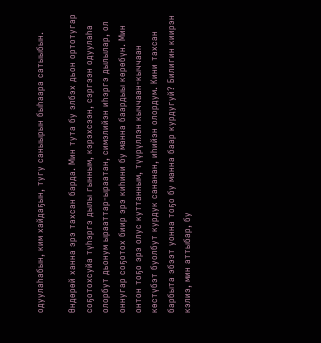одуулаһабын, ким хайдаҕын, тугу саныырын быһаара сатыыбын.

Өндөрөй ханна эрэ тахсан барда. Мин тута бу элбэх дьон ортотугар соҕотохсуйа түһэргэ дылы гынным, кэрэхсээн, сэргээн одуулаһа олорбут дьонум ырааттар-ыраатан, симэлийэн иһэргэ дылылар, ол оннугар соҕотох биир эрэ киһини бу манна баардыы көрөбүн. Мин онтон тоҕо эрэ олус куттанным, түүрүллэн кыччаан-кыччаан көстүбэт буолбут курдук сананан, иһийэн олордум. Кини тахсан барбыта эбээт уонна тоҕо бу манна баар курдугуй? Билигин киирэн кэлиэ, мин аттыбар, бу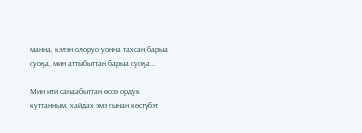манна, кэлэн олоруо уонна тахсан барыа суоҕа, мин аттыбыттан барыа суоҕа…

Мин ити санаабыттан өссө ордук куттанным, хайдах эмэ гынан көстүбэт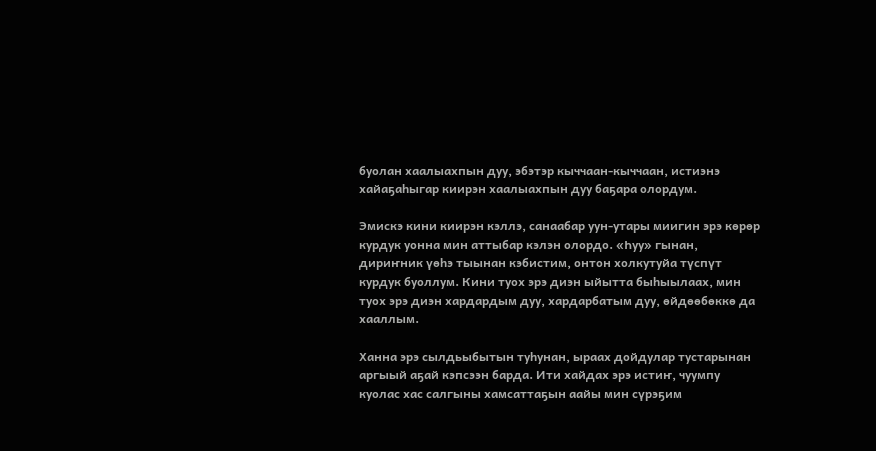буолан хаалыахпын дуу, эбэтэр кыччаан-кыччаан, истиэнэ хайаҕаһыгар киирэн хаалыахпын дуу баҕара олордум.

Эмискэ кини киирэн кэллэ, санаабар уун-утары миигин эрэ көрөр курдук уонна мин аттыбар кэлэн олордо. «Һуу» гынан, дириҥник үөһэ тыынан кэбистим, онтон холкутуйа түспүт курдук буоллум. Кини туох эрэ диэн ыйытта быһыылаах, мин туох эрэ диэн хардардым дуу, хардарбатым дуу, өйдөөбөккө да хааллым.

Ханна эрэ сылдьыбытын туһунан, ыраах дойдулар тустарынан аргыый аҕай кэпсээн барда. Ити хайдах эрэ истиҥ, чуумпу куолас хас салгыны хамсаттаҕын аайы мин сүрэҕим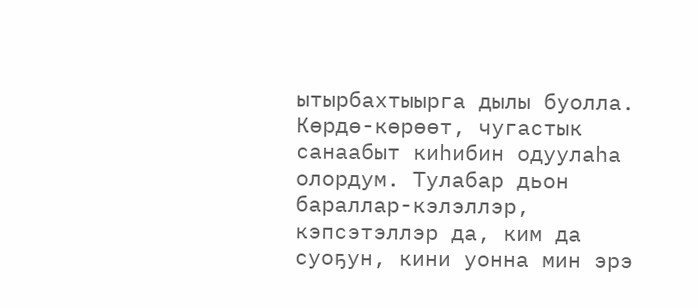ытырбахтыырга дылы буолла. Көрдө-көрөөт, чугастык санаабыт киһибин одуулаһа олордум. Тулабар дьон бараллар-кэлэллэр, кэпсэтэллэр да, ким да суоҕун, кини уонна мин эрэ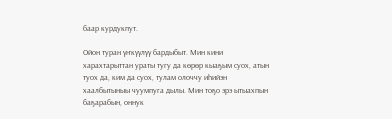баар курдукпут.

Ойон туран үҥкүүлүү бардыбыт. Мин кини харахтарыттан ураты тугу да көрөр кыаҕым суох, атын туох да, ким да суох, тулам олоччу иһийэн хаалбытыныы чуумпуга дылы. Мин тоҕо эрэ ытыахпын баҕарабын, оннук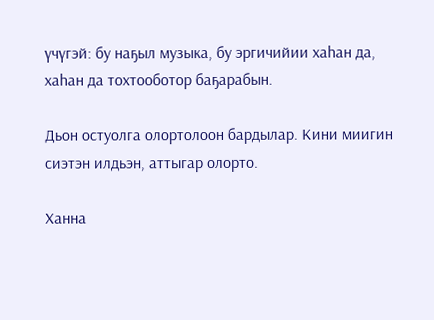үчүгэй: бу наҕыл музыка, бу эргичийии хаһан да, хаһан да тохтооботор баҕарабын.

Дьон остуолга олортолоон бардылар. Кини миигин сиэтэн илдьэн, аттыгар олорто.

Ханна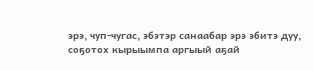эрэ, чуп-чугас, эбэтэр санаабар эрэ эбитэ дуу, соҕотох кырыымпа аргыый аҕай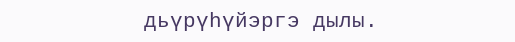дьүрүһүйэргэ дылы.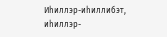Иһиллэр-иһиллибэт, иһиллэр-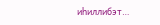иһиллибэт…